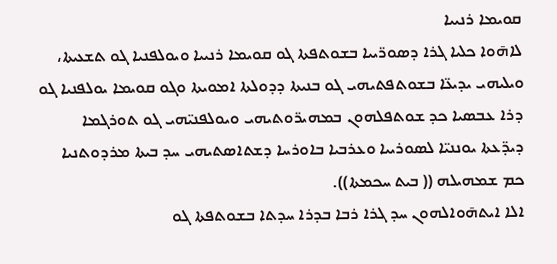ܩܘܝܡܐ ܪܢܝܝܐ
ܠܐܗ̄ܘܐ ܟܠܝܐ ܓܪܐ ܕܣܘܪ̈ܝܝܐ ܒܫܘܬܦܬܐ ܓܘ ܩܘܝܡܐ ܪܢܝܝܐ ܘܝܘܠܦܢܝܐ ܓܘ ܬܫܥܝܬܐ، ܘܝܠܝܗܝ ܝܕܝܥ̈ܐ ܒܫܘܬܦܬܝܗܝ ܓܘ ܒܢܝܬܐ ܕܕܘܠܬܐ ܐܡܘܝܬܐ ܘܓܘ ܩܘܝܡܐ ܝܘܠܦܢܝܐ ܓܘ ܕܪܐ ܥܒܣܝܐ ܟܕ ܫܘܬܦܠܗܘܢ ܒܡܗܝܪ̈ܘܬܝܗܝ ܘܝܘܠܦܢܝ̈ܗܝ ܓܘ ܬܘܪܓܡܐ ܕܝܕ̈ܥܬܐ ܝܘܢܢܝ̈ܐ ܠܣܘܪܝܝܐ ܘܥܪܒܝܐ ܒܐܘܪܚܐ ܕܫܬܐܣܬܝܗܝ ܚܕ ܒܝܬܐ ܡܪܕܘܬܢܝܐ ܟܡ ܫܡܗܝܠܗ (( ܒܝܬ ܚܟܡܬܐ)).
ܐܠܐ ܐܝܬܗ̄ܘܐܠܗܘܢ ܚܕ ܓܪܐ ܪܒܐ ܒܕܪܐ ܚܕܬܐ ܒܫܘܬܦܬܐ ܓܘ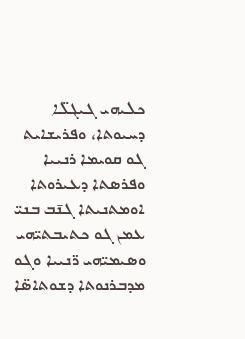ܟܠܝܗܝ ܓܝܓܠ̈ܐ ܕܚܝܘܬܐ، ܘܦܪܝܫܐܝܬ ܓܘ ܩܘܝܡܐ ܪܢܝܝܐ ܘܦܪܣܬܐ ܕܥܝܪܘܬܐ ܐܘܡܬܢܝܬܐ ܓܢ̄ܒ ܒܢܝ̈ ܥܡܢ ܓܘ ܟܬܝܒܬܝ̈ܗܝ ܘܣܝܡܝ̈ܗܝ ܪ̈ܢܝܝܐ ܘܓܘ ܡܕܒܪܢܘܬܐ ܕܫܘܬܐܣ̈ܐ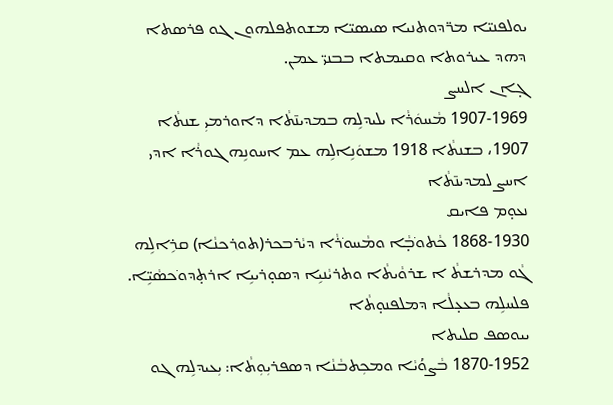ܝܘܠܦܢܝ̈ܐ ܡܪ̈ܕܘܬܢܝܐ ܣܝܣܝ̈ܐ ܡܫܘܬܦܠܗܘܢ ܓܘ ܦܪܣܬܐ ܕܗܕ ܥܝܪܘܬܐ ܘܩܝܡܬܐ ܒܒܢܝ̈ ܥܡܢ.
ܓ̣ܐܢ ܐܠܚܨ
1907-1969 ܡܵܚܘܿܪܵܐ ܝܠܝܕܠܹܗ ܒܡܕܝܢ̄ܬܵܐ ܕܐܘܪܡܝܼ ܫܢܬܵܐ 1907، ܒܫܢܬܵܐ 1918 ܡܫܘܿܢܹܐܠܹܗ ܥܡ ܐܚܘܢܹܗ ܓܘܪܵܐ ܐܕܝ ܐܚܨ ܠܡܕܝܢ̄ܬܵܐ
ܢܥܘ̣ܡ ܦܐܝܩ
1868-1930 ܟܵܬܘ݁ܒ̣ܵܐ ܘܡܵܚܘ݁ܪܵܐ ܕܝܵܪܒܟܪ(ܬܘ݂ܪܟܢܵܐ) ܩܪܹܐܠܹܗ ܓܵܘ ܡܕܪܫܬܵ ܐ ܫܪܘܵܝܬܵܐ ܘܬܪܝܵܢܝܹܐ ܕܣܘ̣ܪܝܝܹܐ ܐܪܬ̣ܕܘ݁ܟܣܵܝܹ̈ܐ. ܦܠܚܠܹܗ ܒܥܥ̣ܠܵܐ ܕܡܠܦܢܘ̣ܬܵܐ
ܝܝܘܣܦ ܩܠܝܬܐ
1870-1952 ܒܵܨܘܳܝܵܐ ܘܡܟܼܬܒܵܢܵܐ ܕܣܦܪܝܼܘܼܬܵܐ: ܝܼܥܝܕܠܹܗ ܓܘ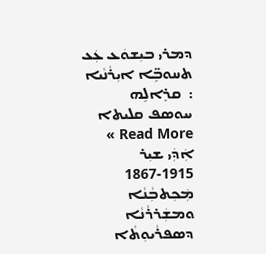ܕܡܪܝ ܒܝܼܫܘܿܥ ܥܲܥ ܬܚܘܒܹ̈ܐ ܐܝܼܪܵܢܵܝܐ :  ܩܪܸܐܠܹܗ
ܝܝܘܣܦ ܩܠܝܬܐ Read More »
ܐܲܕܲܝ ܫܝܼܪ
1867-1915 ܡܲܟܼܬܒܼܵܢܵܐ ܘܡܫܲܪܪܵܢܵܐ ܕܣܦܪܵܝܘܼܬܵܐ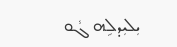ܝܼܠܝܼܕܠܹܗ ܓܵܘ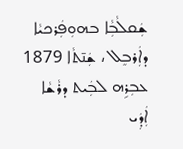ܫܲܩܠܵܒܼܵܐ ܒܗܘܼܦܲܪܟܝܵܐ ܕܐܲܪܒܸܠ ، ܫܲܢ̄ܬܵܐ 1879 ܥܒܼܪܹܗ ܠܒܲܝܬ ܕܪܵܫܵܐ
ܐܲܕܲܝ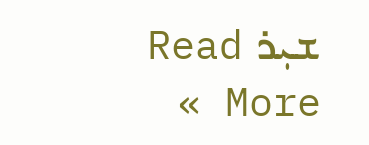ܫܝܼܪ Read More »